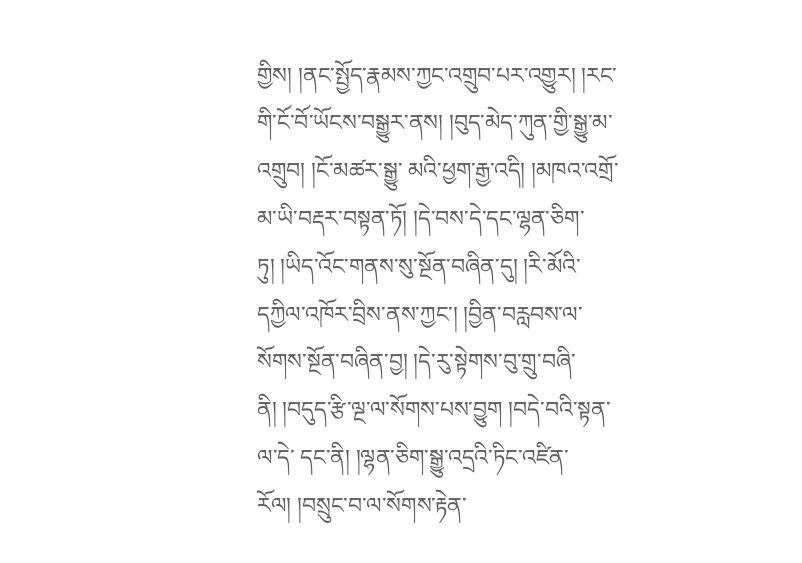གྱིས། །ནང་སྤྱོད་རྣམས་ཀྱང་འགྲུབ་པར་འགྱུར། །རང་གི་ངོ་བོ་ཡོངས་བསྒྱུར་ནས། །བུད་མེད་ཀུན་གྱི་སྒྱུ་མ་འགྲུབ། །ངོ་མཚར་སྒྱུ་ མའི་ཕྱག་རྒྱ་འདི། །མཁའ་འགྲོ་མ་ཡི་བརྡར་བསྟན་ཏོ། །དེ་བས་དེ་དང་ལྷན་ཅིག་ཏུ། །ཡིད་འོང་གནས་སུ་སྔོན་བཞིན་དུ། །རི་མོའི་དཀྱིལ་འཁོར་བྲིས་ནས་ཀྱང་། །བྱིན་བརླབས་ལ་སོགས་སྔོན་བཞིན་བྱ། །དེ་རུ་སྟེགས་བུ་གྲུ་བཞི་ནི། །བདུད་རྩི་ལྔ་ལ་སོགས་པས་བྱུག །བདེ་བའི་སྟན་ལ་དེ་ དང་ནི། །ལྷན་ཅིག་སྒྱུ་འདྲའི་ཏིང་འཛིན་རོལ། །བསྲུང་བ་ལ་སོགས་རྟེན་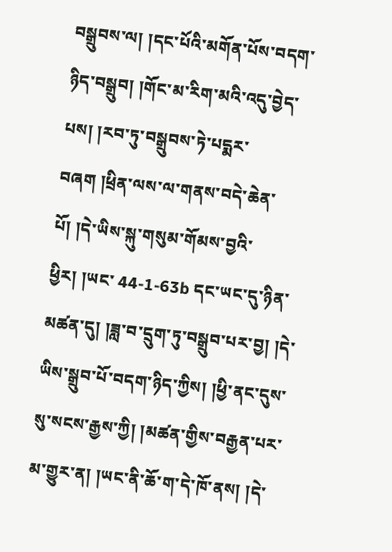བསྒྲུབས་ལ། །དང་པོའི་མགོན་པོས་བདག་ཉིད་བསྒྲུབ། །གོང་མ་རིག་མའི་འདུ་བྱེད་པས། །རབ་ཏུ་བསྒྲུབས་ཏེ་པདྨར་བཞག །ཕྲིན་ལས་ལ་གནས་བདེ་ཆེན་པོ། །དེ་ཡིས་སྐུ་གསུམ་གོམས་བྱའི་ཕྱིར། །ཡང་ 44-1-63b དང་ཡང་དུ་ཉིན་མཚན་དུ། །ཟླ་བ་དྲུག་ཏུ་བསྒྲུབ་པར་བྱ། །དེ་ཡིས་སྒྲུབ་པོ་བདག་ཉིད་ཀྱིས། །ཕྱི་ནང་དུས་སུ་སངས་རྒྱས་ཀྱི། །མཚན་གྱིས་བརྒྱན་པར་མ་གྱུར་ན། །ཡང་ནི་ཆོ་ག་དེ་ཁོ་ནས། །དེ་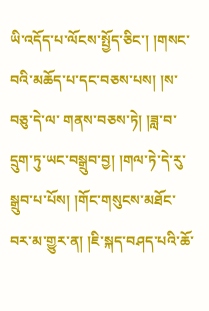ཡི་འདོད་པ་ལོངས་སྤྱོད་ཅིང་། །གསང་བའི་མཆོད་པ་དང་བཅས་པས། །ས་བཅུ་དེ་ལ་ གནས་བཅས་ཏེ། །ཟླ་བ་དྲུག་ཏུ་ཡང་བསྒྲུབ་བྱ། །གལ་ཏེ་དེ་རུ་སྒྲུབ་པ་པོས། །གོང་གསུངས་མཐོང་བར་མ་གྱུར་ན། །ཇི་སྐད་བཤད་པའི་ཆོ་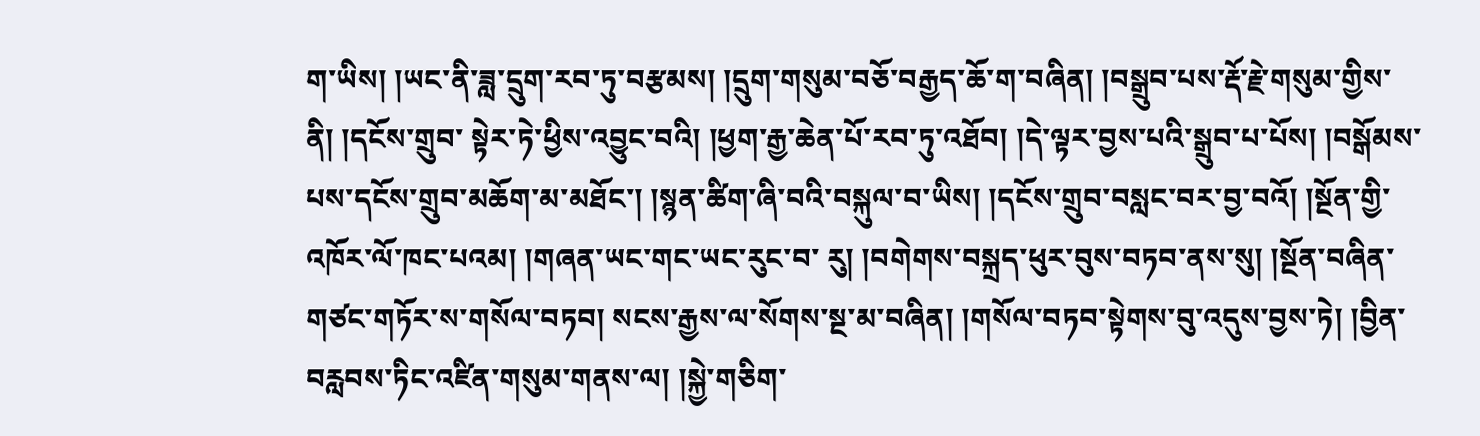ག་ཡིས། །ཡང་ནི་ཟླ་དྲུག་རབ་ཏུ་བརྩམས། །དྲུག་གསུམ་བཅོ་བརྒྱད་ཆོ་ག་བཞིན། །བསྒྲུབ་པས་རྡོ་རྗེ་གསུམ་གྱིས་ནི། །དངོས་གྲུབ་ སྟེར་ཏེ་ཕྱིས་འབྱུང་བའི། །ཕྱག་རྒྱ་ཆེན་པོ་རབ་ཏུ་འཐོབ། །དེ་ལྟར་བྱས་པའི་སྒྲུབ་པ་པོས། །བསྒོམས་པས་དངོས་གྲུབ་མཆོག་མ་མཐོང་། །སྙན་ཚིག་ཞི་བའི་བསྐུལ་བ་ཡིས། །དངོས་གྲུབ་བསླང་བར་བྱ་བའོ། །སྔོན་གྱི་འཁོར་ལོ་ཁང་པའམ། །གཞན་ཡང་གང་ཡང་རུང་བ་ རུ། །བགེགས་བསྐྲད་ཕུར་བུས་བཏབ་ནས་སུ། །སྔོན་བཞིན་གཙང་གཏོར་ས་གསོལ་བཏབ། སངས་རྒྱས་ལ་སོགས་སྔ་མ་བཞིན། །གསོལ་བཏབ་སྟེགས་བུ་འདུས་བྱས་ཏེ། །བྱིན་བརླབས་ཏིང་འཛིན་གསུམ་གནས་ལ། །སྐྱེ་གཅིག་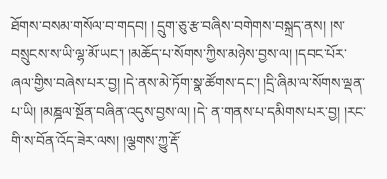ཐོགས་བསམ་གསོལ་བ་གདབ། ། དྲུག་ཅུ་རྩ་བཞིས་བགེགས་བསྐྲད་ནས། །ས་བསྲུངས་ས་ཡི་ལྷ་མོ་ཡང་། །མཆོད་པ་སོགས་ཀྱིས་མཉེས་བྱས་ལ། །དབང་པོར་ཞལ་གྱིས་བཞེས་པར་བྱ། །དེ་ནས་མེ་ཏོག་སྣ་ཚོགས་དང་། །དྲི་ཞིམ་ལ་སོགས་ལྡན་པ་ཡི། །མཎྜལ་སྔོན་བཞིན་འདུས་བྱས་ལ། །དེ་ ན་གནས་པ་དམིགས་པར་བྱ། །རང་གི་ས་བོན་འོད་ཟེར་ལས། །ལྕགས་ཀྱུ་རྡོ་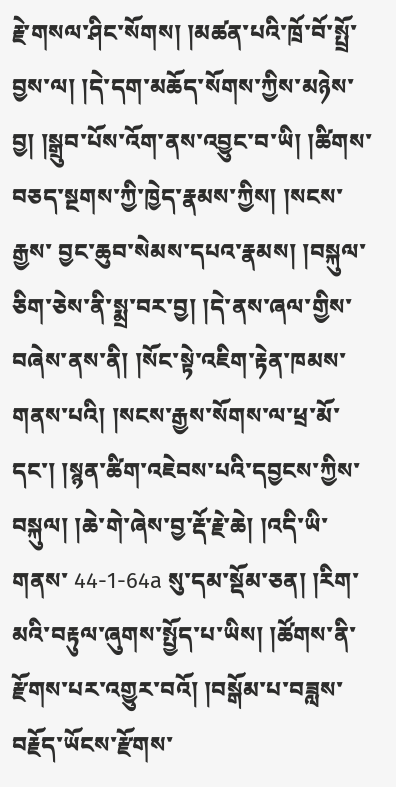རྗེ་གསལ་ཤིང་སོགས། །མཚན་པའི་ཁྲོ་བོ་སྤྲོ་བྱས་ལ། །དེ་དག་མཆོད་སོགས་ཀྱིས་མཉེས་བྱ། །སྒྲུབ་པོས་འོག་ནས་འབྱུང་བ་ཡི། །ཚིགས་བཅད་སྔགས་ཀྱི་ཁྱེད་རྣམས་ཀྱིས། །སངས་རྒྱས་ བྱང་ཆུབ་སེམས་དཔའ་རྣམས། །བསྐུལ་ཅིག་ཅེས་ནི་སྨྲ་བར་བྱ། །དེ་ནས་ཞལ་གྱིས་བཞེས་ནས་ནི། །སོང་སྟེ་འཇིག་རྟེན་ཁམས་གནས་པའི། །སངས་རྒྱས་སོགས་ལ་ཕྲ་མོ་དང་། །སྙན་ཚིག་འཇེབས་པའི་དབྱངས་ཀྱིས་བསྐུལ། །ཆེ་གེ་ཞེས་བྱ་རྡོ་རྗེ་ཆེ། །འདི་ཡི་གནས་ 44-1-64a སུ་དམ་སྡོམ་ཅན། །རིག་མའི་བརྟུལ་ཞུགས་སྤྱོད་པ་ཡིས། །ཚོགས་ནི་རྫོགས་པར་འགྱུར་བའོ། །བསྒོམ་པ་བཟླས་བརྗོད་ཡོངས་རྫོགས་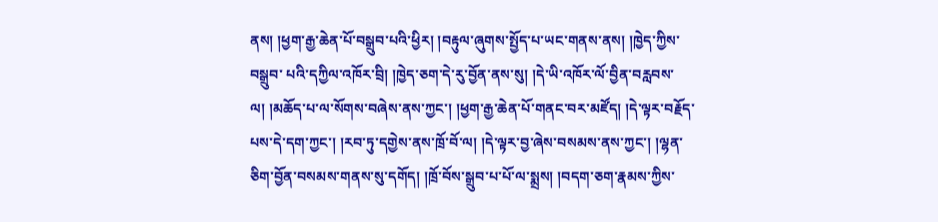ནས། །ཕྱག་རྒྱ་ཆེན་པོ་བསྒྲུབ་པའི་ཕྱིར། །བརྟུལ་ཞུགས་སྤྱོད་པ་ཡང་གནས་ནས། །ཁྱེད་ཀྱིས་བསྒྲུབ་ པའི་དཀྱིལ་འཁོར་བྲི། །ཁྱེད་ཅག་དེ་རུ་བྱོན་ནས་སུ། །དེ་ཡི་འཁོར་ལོ་བྱིན་བརླབས་ལ། །མཆོད་པ་ལ་སོགས་བཞེས་ནས་ཀྱང་། །ཕྱག་རྒྱ་ཆེན་པོ་གནང་བར་མཛོད། །དེ་ལྟར་བརྗོད་པས་དེ་དག་ཀྱང་། །རབ་ཏུ་དགྱེས་ནས་ཁྲོ་བོ་ལ། །དེ་ལྟར་བྱ་ཞེས་བསམས་ནས་ཀྱང་། །ལྷན་ ཅིག་བྱོན་བསམས་གནས་སུ་དགོད། །ཁྲོ་བོས་སྒྲུབ་པ་པོ་ལ་སྨྲས། །བདག་ཅག་རྣམས་ཀྱིས་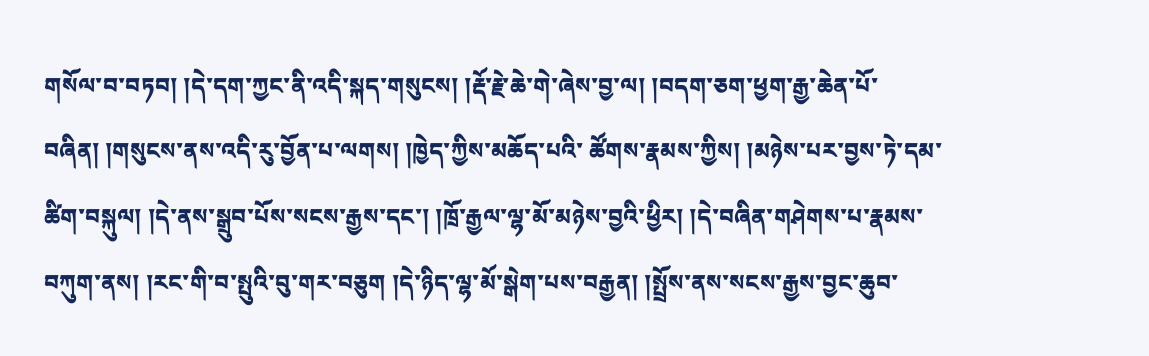གསོལ་བ་བཏབ། །དེ་དག་ཀྱང་ནི་འདི་སྐད་གསུངས། །རྡོ་རྗེ་ཆེ་གེ་ཞེས་བྱ་ལ། །བདག་ཅག་ཕྱག་རྒྱ་ཆེན་པོ་བཞིན། །གསུངས་ནས་འདི་རུ་བྱོན་པ་ལགས། །ཁྱེད་ཀྱིས་མཆོད་པའི་ ཚོགས་རྣམས་ཀྱིས། །མཉེས་པར་བྱས་ཏེ་དམ་ཚིག་བསྐུལ། །དེ་ནས་སྒྲུབ་པོས་སངས་རྒྱས་དང་། །ཁྲོ་རྒྱལ་ལྷ་མོ་མཉེས་བྱའི་ཕྱིར། །དེ་བཞིན་གཤེགས་པ་རྣམས་བཀུག་ནས། །རང་གི་བ་སྤུའི་བུ་གར་བཅུག །དེ་ཉིད་ལྷ་མོ་སྒེག་པས་བརྒྱན། །སྤྲོས་ནས་སངས་རྒྱས་བྱང་ཆུབ་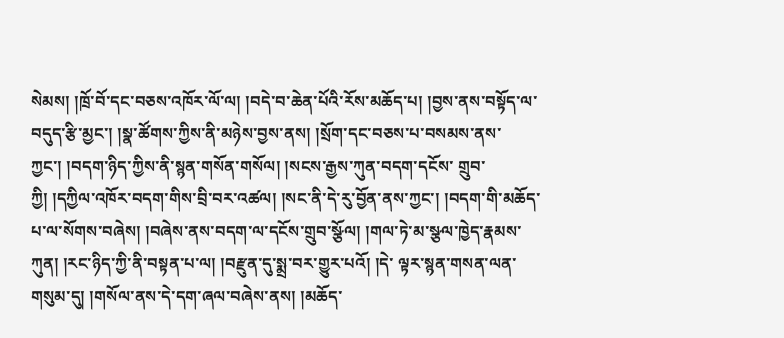སེམས། །ཁྲོ་བོ་དང་བཅས་འཁོར་ལོ་ལ། །བདེ་བ་ཆེན་པོའི་རོས་མཆོད་པ། །བྱས་ནས་བསྟོད་ལ་བདུད་རྩི་མྱང་། །སྣ་ཚོགས་ཀྱིས་ནི་མཉེས་བྱས་ནས། །སྲོག་དང་བཅས་པ་བསམས་ནས་ཀྱང་། །བདག་ཉིད་ཀྱིས་ནི་སྙན་གསོན་གསོལ། །སངས་རྒྱས་ཀུན་བདག་དངོས་ གྲུབ་ཀྱི། །དཀྱིལ་འཁོར་བདག་གིས་བྲི་བར་འཚལ། །སང་ནི་དེ་རུ་བྱོན་ནས་ཀྱང་། །བདག་གི་མཆོད་པ་ལ་སོགས་བཞེས། །བཞེས་ནས་བདག་ལ་དངོས་གྲུབ་སྩོལ། །གལ་ཏེ་མ་སྩལ་ཁྱེད་རྣམས་ཀུན། །རང་ཉིད་ཀྱི་ནི་བསྟན་པ་ལ། །བརྫུན་དུ་སྨྲ་བར་གྱུར་པའོ། །དེ་ ལྟར་སྙན་གསན་ལན་གསུམ་དུ། །གསོལ་ནས་དེ་དག་ཞལ་བཞེས་ནས། །མཆོད་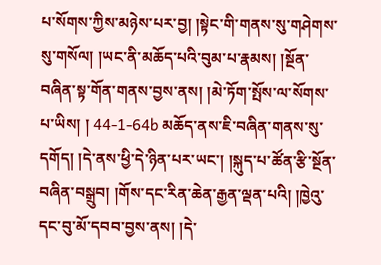པ་སོགས་ཀྱིས་མཉེས་པར་བྱ། །སྟེང་གི་གནས་སུ་གཤེགས་སུ་གསོལ། །ཡང་ནི་མཆོད་པའི་བུམ་པ་རྣམས། །སྔོན་བཞིན་སྟ་གོན་གནས་བྱས་ནས། །མེ་ཏོག་སྤོས་ལ་སོགས་པ་ཡིས། ། 44-1-64b མཆོད་ནས་ཇི་བཞིན་གནས་སུ་དགོད། །དེ་ནས་ཕྱི་དེ་ཉིན་པར་ཡང་། །སྐུད་པ་ཚོན་རྩི་སྔོན་བཞིན་བསྒྲུབ། །གོས་དང་རིན་ཆེན་རྒྱན་ལྡན་པའི། །ཁྱེའུ་དང་བུ་མོ་དབབ་བྱས་ནས། །དེ་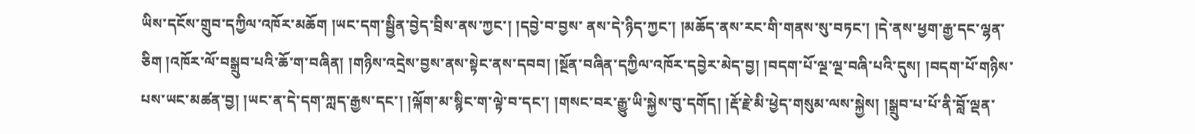ཡིས་དངོས་གྲུབ་དཀྱིལ་འཁོར་མཆོག །ཡང་དག་སྦྱིན་བྱེད་བྲིས་ནས་ཀྱང་། །དབྱེ་བ་བྱས་ ནས་དེ་ཉིད་ཀྱང་། །མཆོད་ནས་རང་གི་གནས་སུ་བཏང་། །དེ་ནས་ཕྱག་རྒྱ་དང་ལྷན་ཅིག །འཁོར་ལོ་བསྒྲུབ་པའི་ཆོ་ག་བཞིན། །གཉིས་འདྲེས་བྱས་ནས་སྟེང་ནས་དབབ། །སྔོན་བཞིན་དཀྱིལ་འཁོར་དབྱེར་མེད་བྱ། །བདག་པོ་ལྔ་ལྔ་བཞི་པའི་དུས། །བདག་པོ་གཉིས་ པས་ཡང་མཚན་བྱ། །ཡང་ན་དེ་དག་ཀླད་རྒྱས་དང་། །ལྐོག་མ་སྙིང་ག་ལྟེ་བ་དང་། །གསང་བར་རྒྱུ་ཡི་སྐྱེས་བུ་དགོད། །རྡོ་རྗེ་མི་ཕྱེད་གསུམ་ལས་སྐྱེས། །སྒྲུབ་པ་པོ་ནི་བློ་ལྡན་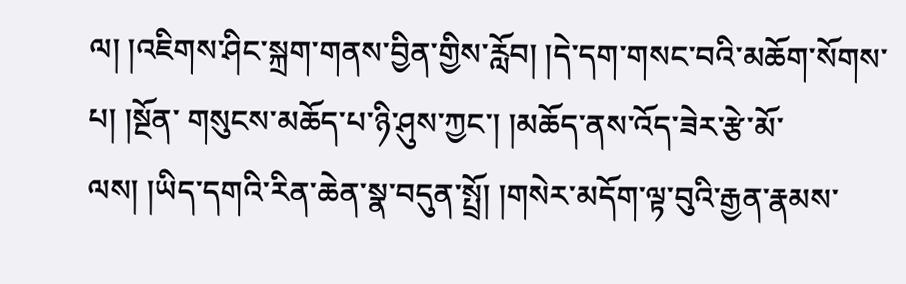ལ། །འཇིགས་ཤིང་སྐྲག་གནས་བྱིན་གྱིས་རློབ། །དེ་དག་གསང་བའི་མཆོག་སོགས་པ། །སྔོན་ གསུངས་མཆོད་པ་ཉི་ཤུས་ཀྱང་། །མཆོད་ནས་འོད་ཟེར་རྩེ་མོ་ལས། །ཡིད་དགའི་རིན་ཆེན་སྣ་བདུན་སྤྲོ། །གསེར་མདོག་ལྟ་བུའི་རྒྱན་རྣམས་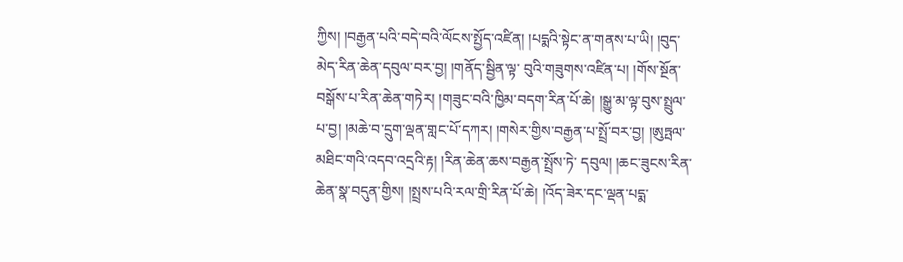ཀྱིས། །བརྒྱན་པའི་བདེ་བའི་ལོངས་སྤྱོད་འཛིན། །པདྨའི་སྟེང་ན་གནས་པ་ཡི། །བུད་མེད་རིན་ཆེན་དབུལ་བར་བྱ། །གནོད་སྦྱིན་ལྟ་ བུའི་གཟུགས་འཛིན་པ། །གོས་སྔོན་བསྒོས་པ་རིན་ཆེན་གཏེར། །གཟུང་བའི་ཁྱིམ་བདག་རིན་པོ་ཆེ། །སྒྱུ་མ་ལྟ་བུས་སྤྲུལ་པ་བྱ། །མཆེ་བ་དྲུག་ལྡན་གླང་པོ་དཀར། །གསེར་གྱིས་བརྒྱན་པ་སྤྲོ་བར་བྱ། །ཨུཏྤལ་མཐིང་གའི་འདབ་འདྲའི་རྟ། །རིན་ཆེན་ཆས་བརྒྱན་སྤྲོས་ཏེ་ དབུལ། །ཆང་ཟུངས་རིན་ཆེན་སྣ་བདུན་གྱིས། །སྤྲས་པའི་རལ་གྲི་རིན་པོ་ཆེ། །འོད་ཟེར་དང་ལྡན་པདྨ་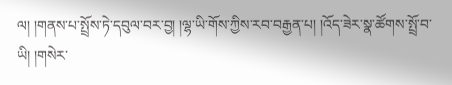ལ། །གནས་པ་སྤྲོས་ཏེ་དབུལ་བར་བྱ། །ལྷ་ཡི་གོས་ཀྱིས་རབ་བརྒྱན་པ། །འོད་ཟེར་སྣ་ཚོགས་སྤྲོ་བ་ཡི། །གསེར་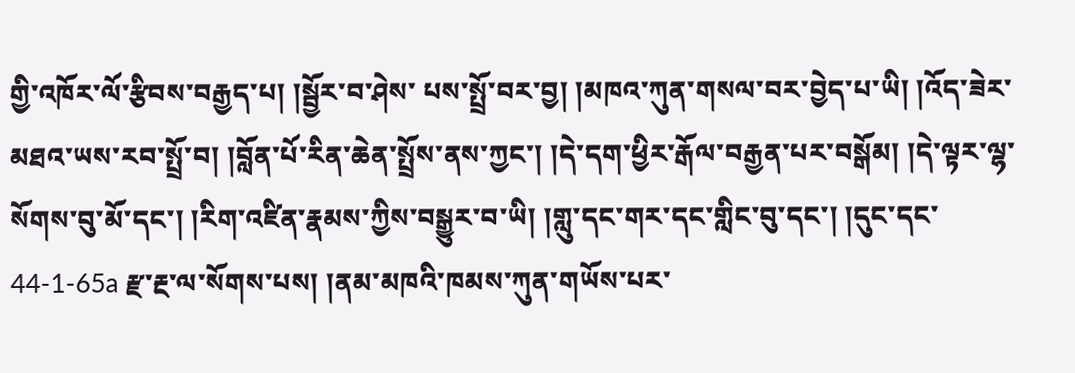གྱི་འཁོར་ལོ་རྩིབས་བརྒྱད་པ། །སྦྱོར་བ་ཤེས་ པས་སྤྲོ་བར་བྱ། །མཁའ་ཀུན་གསལ་བར་བྱེད་པ་ཡི། །འོད་ཟེར་མཐའ་ཡས་རབ་སྤྲོ་བ། །བློན་པོ་རིན་ཆེན་སྤྲོས་ནས་ཀྱང་། །དེ་དག་ཕྱིར་རྒོལ་བརྒྱན་པར་བསྒོམ། །དེ་ལྟར་ལྷ་སོགས་བུ་མོ་དང་། །རིག་འཛིན་རྣམས་ཀྱིས་བསྒྱུར་བ་ཡི། །གླུ་དང་གར་དང་གླིང་བུ་དང་། །དུང་དང་ 44-1-65a རྫ་རྔ་ལ་སོགས་པས། །ནམ་མཁའི་ཁམས་ཀུན་གཡོས་པར་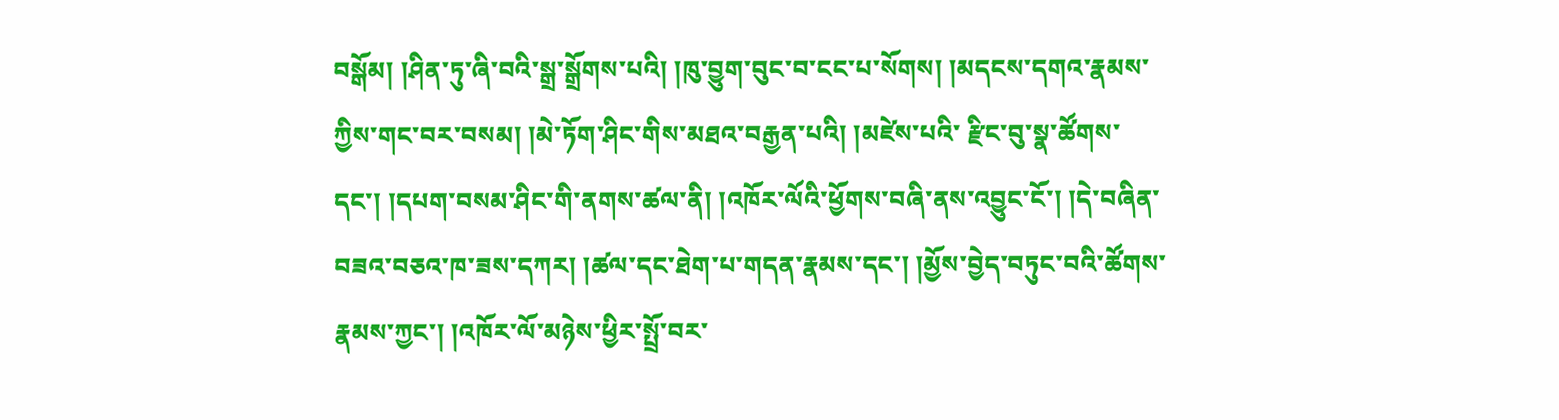བསྒོམ། །ཤིན་ཏུ་ཞི་བའི་སྒྲ་སྒྲོགས་པའི། །ཁུ་བྱུག་བུང་བ་ངང་པ་སོགས། །མདངས་དགའ་རྣམས་ཀྱིས་གང་བར་བསམ། །མེ་ཏོག་ཤིང་གིས་མཐའ་བརྒྱན་པའི། །མཛེས་པའི་ རྫིང་བུ་སྣ་ཚོགས་དང་། །དཔག་བསམ་ཤིང་གི་ནགས་ཚལ་ནི། །འཁོར་ལོའི་ཕྱོགས་བཞི་ནས་འབྱུང་ངོ་། །དེ་བཞིན་བཟའ་བཅའ་ཁ་ཟས་དཀར། །ཚལ་དང་ཐེག་པ་གདན་རྣམས་དང་། །མྱོས་བྱེད་བཏུང་བའི་ཚོགས་རྣམས་ཀྱང་། །འཁོར་ལོ་མཉེས་ཕྱིར་སྤྲོ་བར་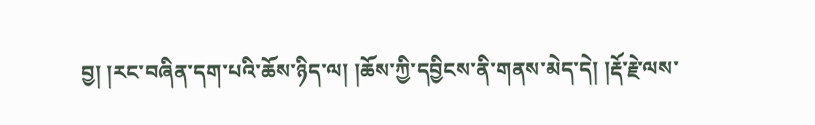བྱ། །རང་བཞིན་དག་པའི་ཆོས་ཉིད་ལ། །ཆོས་ཀྱི་དབྱིངས་ནི་གནས་མེད་དེ། །རྡོ་རྗེ་ལས་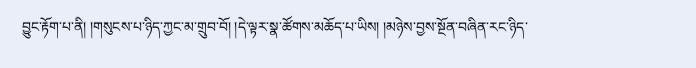བྱུང་རྟོག་པ་ནི། །གསུངས་པ་ཉིད་ཀྱང་མ་གྲུབ་བོ། །དེ་ལྟར་སྣ་ཚོགས་མཆོད་པ་ཡིས། །མཉེས་བྱས་སྔོན་བཞིན་རང་ཉིད་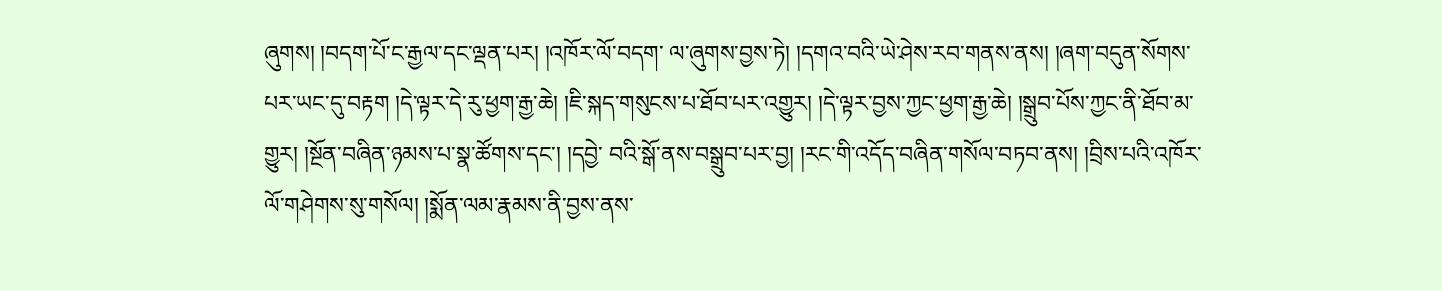ཞུགས། །བདག་པོ་ང་རྒྱལ་དང་ལྡན་པར། །འཁོར་ལོ་བདག་ ལ་ཞུགས་བྱས་ཏེ། །དགའ་བའི་ཡེ་ཤེས་རབ་གནས་ནས། །ཞག་བདུན་སོགས་པར་ཡང་དུ་བརྟག །དེ་ལྟར་དེ་རུ་ཕྱག་རྒྱ་ཆེ། །ཇི་སྐད་གསུངས་པ་ཐོབ་པར་འགྱུར། །དེ་ལྟར་བྱས་ཀྱང་ཕྱག་རྒྱ་ཆེ། །སྒྲུབ་པོས་ཀྱང་ནི་ཐོབ་མ་གྱུར། །སྔོན་བཞིན་ཉམས་པ་སྣ་ཚོགས་དང་། །དབྱེ་ བའི་སྒོ་ནས་བསྒྲུབ་པར་བྱ། །རང་གི་འདོད་བཞིན་གསོལ་བཏབ་ནས། །བྲིས་པའི་འཁོར་ལོ་གཤེགས་སུ་གསོལ། །སྨོན་ལམ་རྣམས་ནི་བྱས་ནས་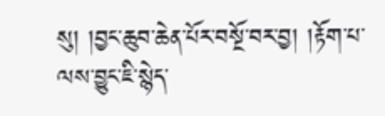སུ། །བྱང་ཆུབ་ཆེན་པོར་བསྔོ་བར་བྱ། །རྟོག་པ་ལས་བྱུང་ཇི་སྙེད་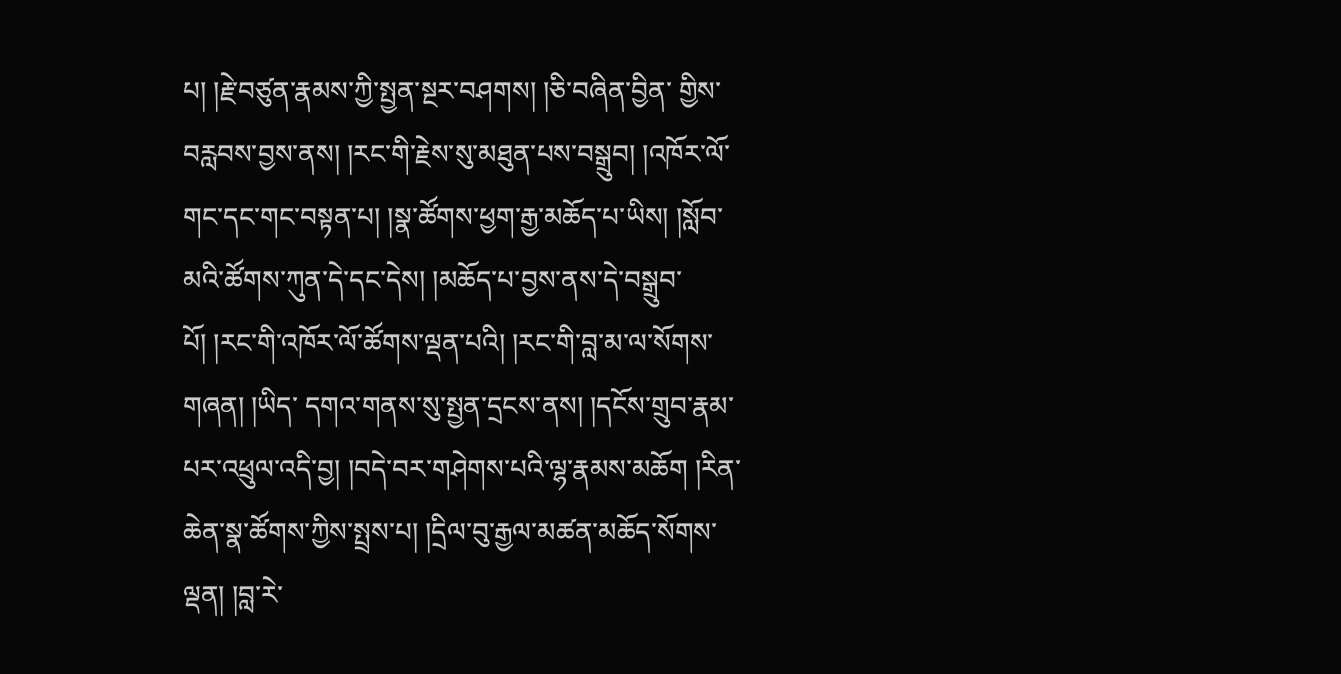པ། །རྗེ་བཙུན་རྣམས་ཀྱི་སྤྱན་སྔར་བཤགས། །ཅི་བཞིན་བྱིན་ གྱིས་བརླབས་བྱས་ནས། །རང་གི་རྗེས་སུ་མཐུན་པས་བསྒྲུབ། །འཁོར་ལོ་གང་དང་གང་བསྟན་པ། །སྣ་ཚོགས་ཕྱག་རྒྱ་མཆོད་པ་ཡིས། །སློབ་མའི་ཚོགས་ཀུན་དེ་དང་དེས། །མཆོད་པ་བྱས་ནས་དེ་བསྒྲུབ་པོ། །རང་གི་འཁོར་ལོ་ཚོགས་ལྡན་པའི། །རང་གི་བླ་མ་ལ་སོགས་གཞན། །ཡིད་ དགའ་གནས་སུ་སྤྱན་དྲངས་ནས། །དངོས་གྲུབ་རྣམ་པར་འཕྲུལ་འདི་བྱ། །བདེ་བར་གཤེགས་པའི་ལྷ་རྣམས་མཆོག །རིན་ཆེན་སྣ་ཚོགས་ཀྱིས་སྤྲས་པ། །དྲིལ་བུ་རྒྱལ་མཚན་མཆོད་སོགས་ལྡན། །བླ་རེ་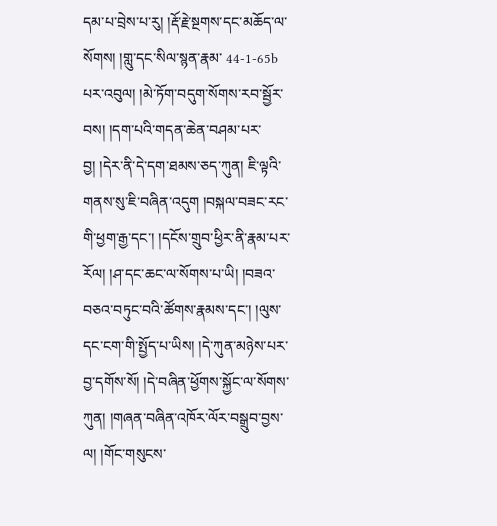དམ་པ་བྲེས་པ་རུ། །རྡོ་རྗེ་སྔགས་དང་མཆོད་ལ་སོགས། །གླུ་དང་སིལ་སྙན་རྣམ་ 44-1-65b པར་འབུལ། །མེ་ཏོག་བདུག་སོགས་རབ་སྦྱོར་བས། །དག་པའི་གདན་ཆེན་བཤམ་པར་བྱ། །དེར་ནི་དེ་དག་ཐམས་ཅད་ཀུན། ཇི་ལྟའི་གནས་སུ་ཇི་བཞིན་འདུག །བསྐལ་བཟང་རང་གི་ཕྱག་རྒྱ་དང་། །དངོས་གྲུབ་ཕྱིར་ནི་རྣམ་པར་རོལ། །ཤ་དང་ཆང་ལ་སོགས་པ་ཡི། །བཟའ་ བཅའ་བཏུང་བའི་ཚོགས་རྣམས་དང་། །ལུས་དང་ངག་གི་སྤྱོད་པ་ཡིས། །དེ་ཀུན་མཉེས་པར་བྱ་དགོས་སོ། །དེ་བཞིན་ཕྱོགས་སྐྱོང་ལ་སོགས་ཀུན། །གཞན་བཞིན་འཁོར་ལོར་བསྒྲུབ་བྱས་ལ། །གོང་གསུངས་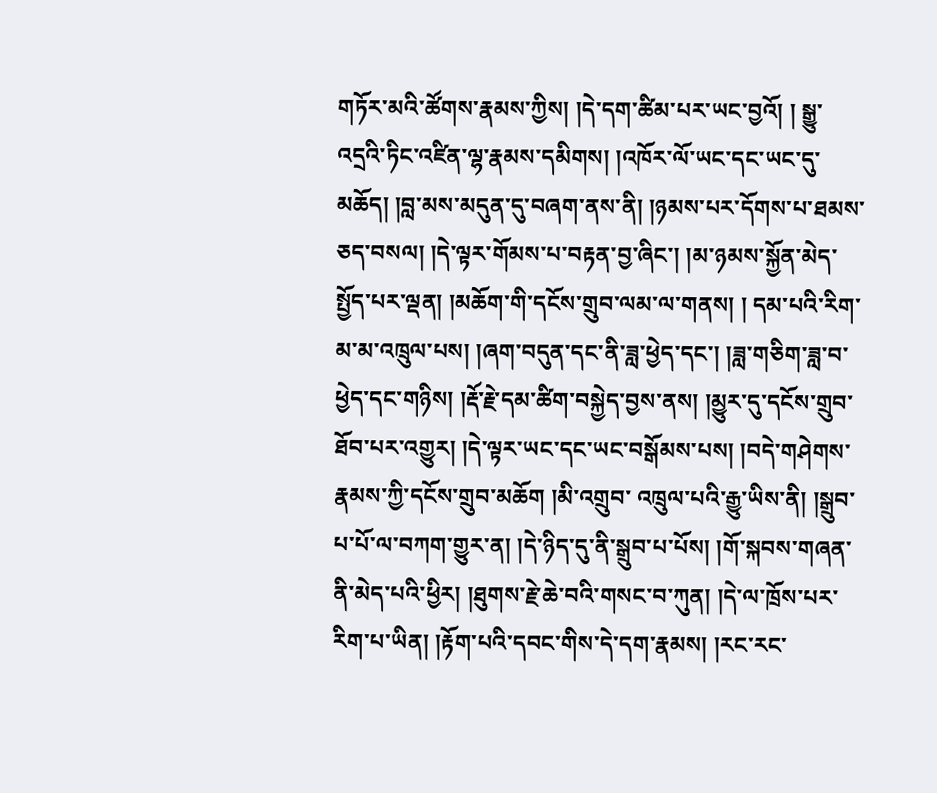གཏོར་མའི་ཚོགས་རྣམས་ཀྱིས། །དེ་དག་ཚིམ་པར་ཡང་བྱའོ། ། སྒྱུ་འདྲའི་ཏིང་འཛིན་ལྷ་རྣམས་དམིགས། །འཁོར་ལོ་ཡང་དང་ཡང་དུ་མཆོད། །བླ་མས་མདུན་དུ་བཞག་ནས་ནི། །ཉམས་པར་དོགས་པ་ཐམས་ཅད་བསལ། །དེ་ལྟར་གོམས་པ་བརྟན་བྱ་ཞིང་། །མ་ཉམས་སྐྱོན་མེད་སྤྱོད་པར་ལྡན། །མཆོག་གི་དངོས་གྲུབ་ལམ་ལ་གནས། ། དམ་པའི་རིག་མ་མ་འཁྲུལ་པས། །ཞག་བདུན་དང་ནི་ཟླ་ཕྱེད་དང་། །ཟླ་གཅིག་ཟླ་བ་ཕྱེད་དང་གཉིས། །རྡོ་རྗེ་དམ་ཚིག་བསྐྱེད་བྱས་ནས། །མྱུར་དུ་དངོས་གྲུབ་ཐོབ་པར་འགྱུར། །དེ་ལྟར་ཡང་དང་ཡང་བསྒོམས་པས། །བདེ་གཤེགས་རྣམས་ཀྱི་དངོས་གྲུབ་མཆོག །མི་འགྲུབ་ འཁྲུལ་པའི་རྒྱུ་ཡིས་ནི། །སྒྲུབ་པ་པོ་ལ་བཀག་གྱུར་ན། །དེ་ཉིད་དུ་ནི་སྒྲུབ་པ་པོས། །གོ་སྐབས་གཞན་ནི་མེད་པའི་ཕྱིར། །ཐུགས་རྗེ་ཆེ་བའི་གསང་བ་ཀུན། །དེ་ལ་ཁྲོས་པར་རིག་པ་ཡིན། །རྟོག་པའི་དབང་གིས་དེ་དག་རྣམས། །རང་རང་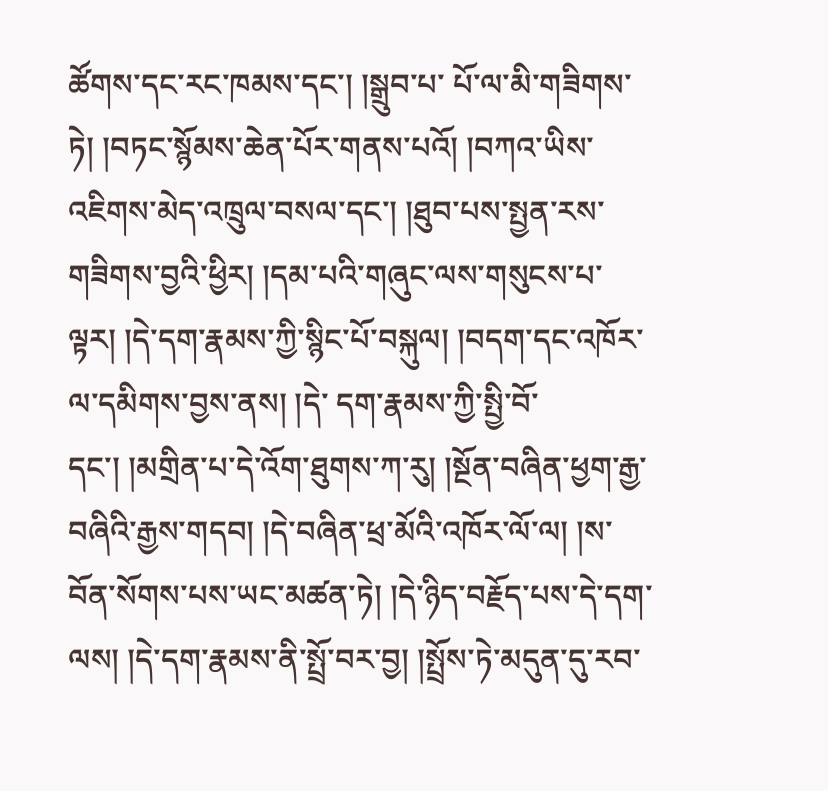ཚོགས་དང་རང་ཁམས་དང་། །སྒྲུབ་པ་ པོ་ལ་མི་གཟིགས་ཏེ། །བཏང་སྙོམས་ཆེན་པོར་གནས་པའོ། །བཀའ་ཡིས་འཇིགས་མེད་འཁྲུལ་བསལ་དང་། །ཐུབ་པས་སྤྱན་རས་གཟིགས་བྱའི་ཕྱིར། །དམ་པའི་གཞུང་ལས་གསུངས་པ་ལྟར། །དེ་དག་རྣམས་ཀྱི་སྙིང་པོ་བསྐུལ། །བདག་དང་འཁོར་ལ་དམིགས་བྱས་ནས། །དེ་ དག་རྣམས་ཀྱི་སྤྱི་བོ་དང་། །མགྲིན་པ་དེ་འོག་ཐུགས་ཀ་རུ། །སྔོན་བཞིན་ཕྱག་རྒྱ་བཞིའི་རྒྱས་གདབ། །དེ་བཞིན་ཕྲ་མོའི་འཁོར་ལོ་ལ། །ས་བོན་སོགས་པས་ཡང་མཚན་ཏེ། །དེ་ཉིད་བརྗོད་པས་དེ་དག་ལས། །དེ་དག་རྣམས་ནི་སྤྲོ་བར་བྱ། །སྤྲོས་ཏེ་མདུན་དུ་རབ་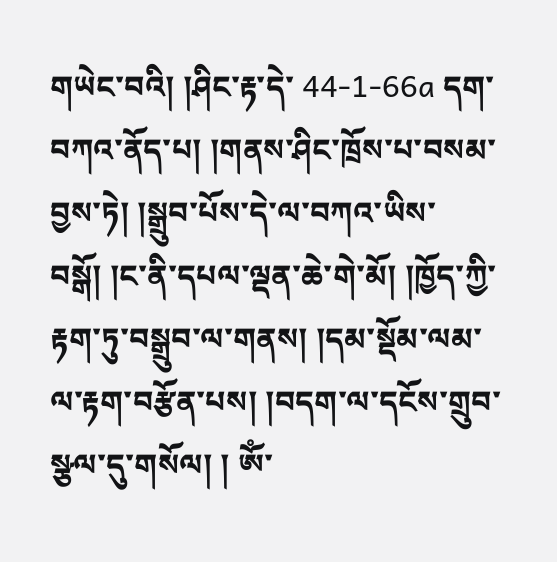གཡེང་བའི། །ཤིང་རྟ་དེ་ 44-1-66a དག་བཀའ་ནོད་པ། །གནས་ཤིང་ཁྲོས་པ་བསམ་བྱས་ཏེ། །སྒྲུབ་པོས་དེ་ལ་བཀའ་ཡིས་བསྒོ། །ང་ནི་དཔལ་ལྡན་ཆེ་གེ་མོ། །ཁྱོད་ཀྱི་རྟག་ཏུ་བསྒྲུབ་ལ་གནས། །དམ་སྡོམ་ལམ་ལ་རྟག་བརྩོན་པས། །བདག་ལ་དངོས་གྲུབ་སྩལ་དུ་གསོལ། ། ཨོཾ་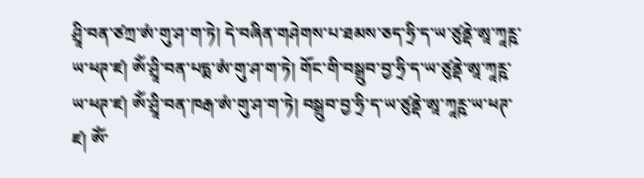ཤྲཱི་བན་ཙཀྲ་ཨཾ་གུ་ཤ་ག་ཏེ། དེ་བཞིན་གཤེགས་པ་ཐམས་ཅད་ཧྲི་ད་ཡ་ཙུནྡེ་ཨཱ་ཀཱཪྵ་ཡ་ཕཊ་ཛ། ཨོཾ་ཤྲཱི་བན་པདྨ་ཨཾ་གུ་ཤ་ག་ཏེ། གོང་གི་བསྒྲུབ་བྱ་ཧྲི་ད་ཡ་ཙུནྡེ་ཨཱ་ཀཱཪྵ་ཡ་ཕཊ་ཛ། ཨོཾ་ཤྲཱི་བན་ཁརྒ་ཨཾ་གུ་ཤ་ག་ཏེ། བསྒྲུབ་བྱ་ཧྲི་ད་ཡ་ཙུནྡེ་ཨཱ་ཀཱཪྵ་ཡ་ཕཊ་ཛ། ཨོཾ་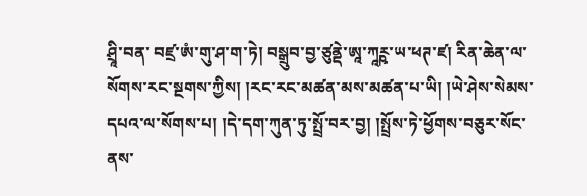ཤྲཱི་བན་ བཛྲ་ཨཾ་གུ་ཤ་ག་ཏེ། བསྒྲུབ་བྱ་ཙུནྡེ་ཨཱ་ཀཱཪྵ་ཡ་ཕཊ་ཛ། རིན་ཆེན་ལ་སོགས་རང་སྔགས་ཀྱིས། །རང་རང་མཚན་མས་མཚན་པ་ཡི། །ཡེ་ཤེས་སེམས་དཔའ་ལ་སོགས་པ། །དེ་དག་ཀུན་ཏུ་སྤྲོ་བར་བྱ། །སྤྲོས་ཏེ་ཕྱོགས་བཅུར་སོང་ནས་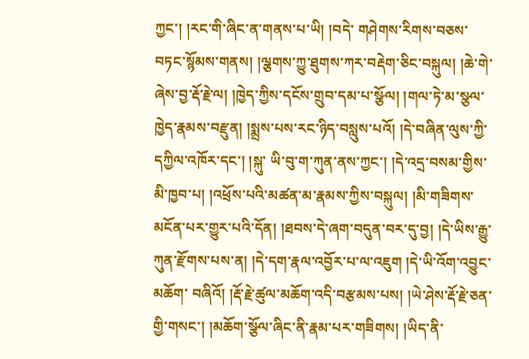ཀྱང་། །རང་གི་ཞིང་ན་གནས་པ་ཡི། །བདེ་ གཤེགས་རིགས་བཅས་བཏང་སྙོམས་གནས། །ལྕགས་ཀྱུ་ཐུགས་ཀར་བརྡེག་ཅིང་བསྐུལ། །ཆེ་གེ་ཞེས་བྱ་རྡོ་རྗེ་ལ། །ཁྱེད་ཀྱིས་དངོས་གྲུབ་དམ་པ་སྩོལ། །གལ་ཏེ་མ་སྩལ་ཁྱེད་རྣམས་བརྫུན། །སྨྲས་པས་རང་ཉིད་བསླུས་པའོ། །དེ་བཞིན་ལུས་ཀྱི་དཀྱིལ་འཁོར་དང་། །སྐུ་ ཡི་བུ་ག་ཀུན་ནས་ཀྱང་། །དེ་འདྲ་བསམ་གྱིས་མི་ཁྱབ་པ། །འཕྲོས་པའི་མཚན་མ་རྣམས་ཀྱིས་བསྐུལ། །མི་གཟིགས་མངོན་པར་གྱུར་པའི་དོན། །ཐབས་དེ་ཞག་བདུན་བར་དུ་བྱ། །དེ་ཡིས་རྒྱུ་ཀུན་རྫོགས་པས་ན། །དེ་དག་རྣལ་འབྱོར་པ་ལ་འཇུག །དེ་ཡི་འོག་འབྱུང་མཆོག་ བཞིའོ། །རྡོ་རྗེ་ཚུལ་མཆོག་འདི་བརྩམས་པས། །ཡེ་ཤེས་རྡོ་རྗེ་ཅན་གྱི་གསང་། །མཆོག་སྩོལ་ཞིང་ནི་རྣམ་པར་གཟིགས། །ཡིད་ནི་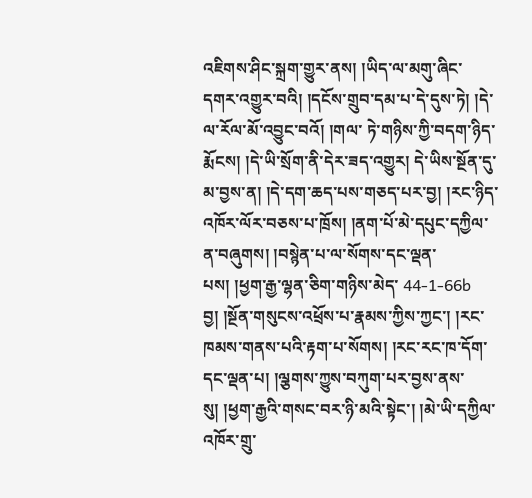འཇིགས་ཤིང་སྐྲག་གྱུར་ནས། །ཡིད་ལ་མགུ་ཞིང་དགར་འགྱུར་བའི། །དངོས་གྲུབ་དམ་པ་དེ་དུས་ཏེ། །དེ་ལ་རོལ་མོ་འབྱུང་བའོ། །གལ་ ཏེ་གཉིས་ཀྱི་བདག་ཉིད་རྨོངས། །དེ་ཡི་སྲོག་ནི་དེར་ཟད་འགྱུར། དེ་ཡིས་སྔོན་དུ་མ་བྱས་ན། །དེ་དག་ཆད་པས་གཅད་པར་བྱ། །རང་ཉིད་འཁོར་ལོར་བཅས་པ་ཁྲོས། །ནག་པོ་མེ་དཔུང་དཀྱིལ་ན་བཞུགས། །བསྙེན་པ་ལ་སོགས་དང་ལྡན་པས། །ཕྱག་རྒྱ་ལྷན་ཅིག་གཉིས་མེད་ 44-1-66b བྱ། །སྔོན་གསུངས་འཕྲོས་པ་རྣམས་ཀྱིས་ཀྱང་། །རང་ཁམས་གནས་པའི་རྟག་པ་སོགས། །རང་རང་ཁ་དོག་དང་ལྡན་པ། །ལྕགས་ཀྱུས་བཀུག་པར་བྱས་ནས་སུ། །ཕྱག་རྒྱའི་གསང་བར་ཉི་མའི་སྟེང་། །མེ་ཡི་དཀྱིལ་འཁོར་གྲུ་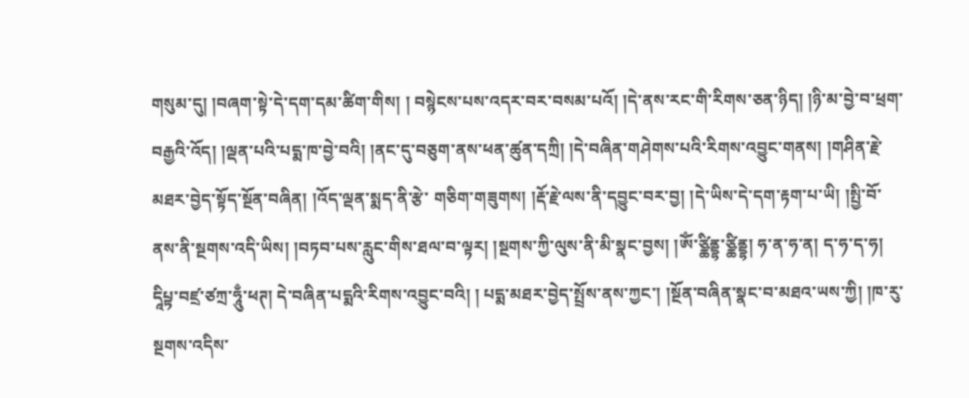གསུམ་དུ། །བཞག་སྟེ་དེ་དག་དམ་ཚིག་གིས། ། བསྙེངས་པས་འདར་བར་བསམ་པའོ། །དེ་ནས་རང་གི་རིགས་ཅན་ཉིད། །ཉི་མ་བྱེ་བ་ཕྲག་བརྒྱའི་འོད། །ལྡན་པའི་པདྨ་ཁ་བྱེ་བའི། །ནང་དུ་བཅུག་ནས་ཕན་ཚུན་དཀྲི། །དེ་བཞིན་གཤེགས་པའི་རིགས་འབྱུང་གནས། །གཤིན་རྗེ་མཐར་བྱེད་སྟོད་སྔོན་བཞིན། །འོད་ལྡན་སྨད་ནི་རྩེ་ གཅིག་གཟུགས། །རྡོ་རྗེ་ལས་ནི་དབྱུང་བར་བྱ། །དེ་ཡིས་དེ་དག་རྟག་པ་ཡི། །སྤྱི་བོ་ནས་ནི་སྔགས་འདི་ཡིས། །བཏབ་པས་རླུང་གིས་ཐལ་བ་ལྟར། །སྔགས་ཀྱི་ལུས་ནི་མི་སྣང་བྱས། །ཨོཾ་ཙྪིནྡྷ་ཙྪིནྡྷ། ཧ་ན་ཧ་ན། ད་ཧ་ད་ཧ། དཱིཔྟ་བཛྲ་ཙཀྲ་ཧཱུྃ་ཕཊ། དེ་བཞིན་པདྨའི་རིགས་འབྱུང་བའི། ། པདྨ་མཐར་བྱེད་སྤྲོས་ནས་ཀྱང་། །སྔོན་བཞིན་སྣང་བ་མཐའ་ཡས་ཀྱི། །ཁ་རུ་སྔགས་འདིས་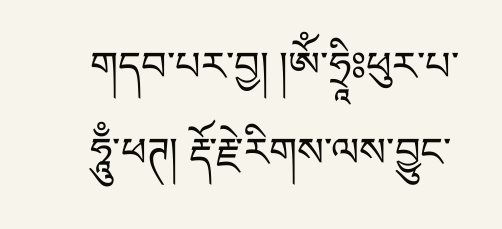གདབ་པར་བྱ། །ཨོཾ་ཧྲཱིཿཕུར་པ་ཧཱུྃ་ཕཊ། རྡོ་རྗེ་རིགས་ལས་བྱུང་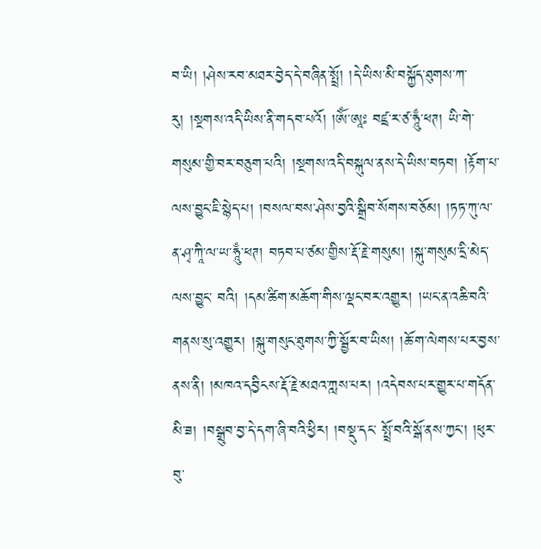བ་ཡི། །ཤེས་རབ་མཐར་བྱེད་དེ་བཞིན་སྤྲོ། །དེ་ཡིས་མི་བསྐྱོད་ཐུགས་ཀ་རུ། །སྔགས་འདི་ཡིས་ནི་གདབ་པའོ། །ཨོཾ་ཨཱཿ བཛྲ་ར་ཙ་ཧཱུྃ་ཕཊ། ཡི་གེ་གསུམ་གྱི་བར་བཅུག་པའི། །སྔགས་འདི་བསྐུལ་ནས་དེ་ཡིས་བཏབ། །རྟོག་པ་ལས་བྱུང་ཇི་སྙེད་པ། །བསལ་བས་ཤེས་བྱའི་སྒྲིབ་སོགས་བཅོམ། །ཏཏ་ཀུ་ལ་ན་ཤྭ་ཀཱི་ལ་ཡ་ཧཱུྃ་ཕཊ། བཏབ་པ་ཙམ་གྱིས་རྡོ་རྗེ་གསུམ། །སྐུ་གསུམ་དྲི་མེད་ལས་བྱུང་ བའི། །དམ་ཚིག་མཆོག་གིས་ལྡང་བར་འགྱུར། །ཡང་ན་འཆི་བའི་གནས་སུ་འགྱུར། །སྐུ་གསུང་ཐུགས་ཀྱི་སྦྱོར་བ་ཡིས། །ཆོ་ག་ལེགས་པར་བྱས་ནས་ནི། །མཁའ་དབྱིངས་རྡོ་རྗེ་མཐའ་ཀླས་པར། །འདེབས་པར་གྱུར་པ་གདོན་མི་ཟ། །བསྒྲུབ་བྱ་དེ་དག་ཞི་བའི་ཕྱིར། །བསྡུ་དང་ སྤྲོ་བའི་སྒོ་ནས་ཀྱང་། །ཕུར་བུ་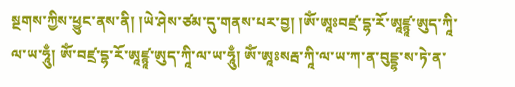སྔགས་ཀྱིས་ཕྱུང་ནས་ནི། །ཡེ་ཤེས་ཙམ་དུ་གནས་པར་བྱ། །ཨོཾ་ཨཱཿབཛྲ་དྷ་རོ་ཨཱཛྙཱ་ཨུད་ཀཱི་ལ་ཡ་ཧཱུྃ། ཨོཾ་བཛྲ་དྷ་རོ་ཨཱཛྙཱ་ཨུད་ཀཱི་ལ་ཡ་ཧཱུྃ། ཨོཾ་ཨཱཿསརྦ་ཀཱི་ལ་ཡ་ཀ་ན་བུདྡྷ་ས་ཏེ་ན་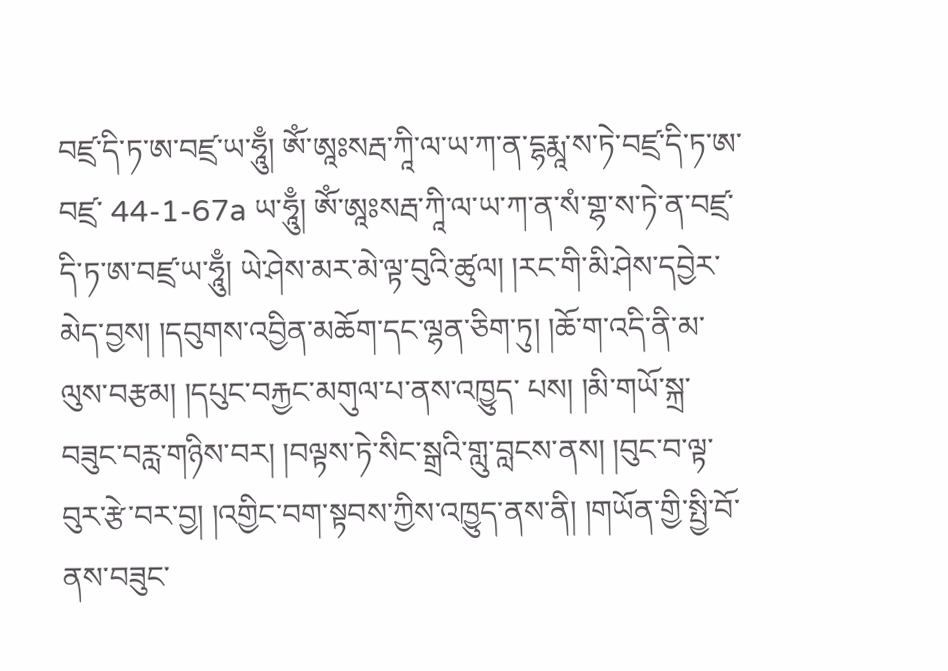བཛྲ་དི་ཏ་ཨ་བཛྲ་ཡ་ཧཱུྃ། ཨོཾ་ཨཱཿསརྦ་ཀཱི་ལ་ཡ་ཀ་ན་དྷརྨཱ་ས་ཏེ་བཛྲ་དི་ཏ་ཨ་བཛྲ་ 44-1-67a ཡ་ཧཱུྃ། ཨོཾ་ཨཱཿསརྦ་ཀཱི་ལ་ཡ་ཀ་ན་སཾ་གྷ་ས་ཏེ་ན་བཛྲ་དི་ཏ་ཨ་བཛྲ་ཡ་ཧཱུྃ། ཡེ་ཤེས་མར་མེ་ལྟ་བུའི་ཚུལ། །རང་གི་མི་ཤེས་དབྱེར་མེད་བྱས། །དབུགས་འབྱིན་མཆོག་དང་ལྷན་ཅིག་ཏུ། །ཆོ་ག་འདི་ནི་མ་ལུས་བརྩམ། །དཔུང་བརྐྱང་མགུལ་པ་ནས་འཁྱུད་ པས། །མི་གཡོ་སྐྲ་བཟུང་བརླ་གཉིས་བར། །བལྟས་ཏེ་སིང་སྒྲའི་གླུ་བླངས་ནས། །བུང་བ་ལྟ་བུར་རྩེ་བར་བྱ། །འགྱིང་བག་སྟབས་ཀྱིས་འཁྱུད་ནས་ནི། །གཡོན་གྱི་སྤྱི་བོ་ནས་བཟུང་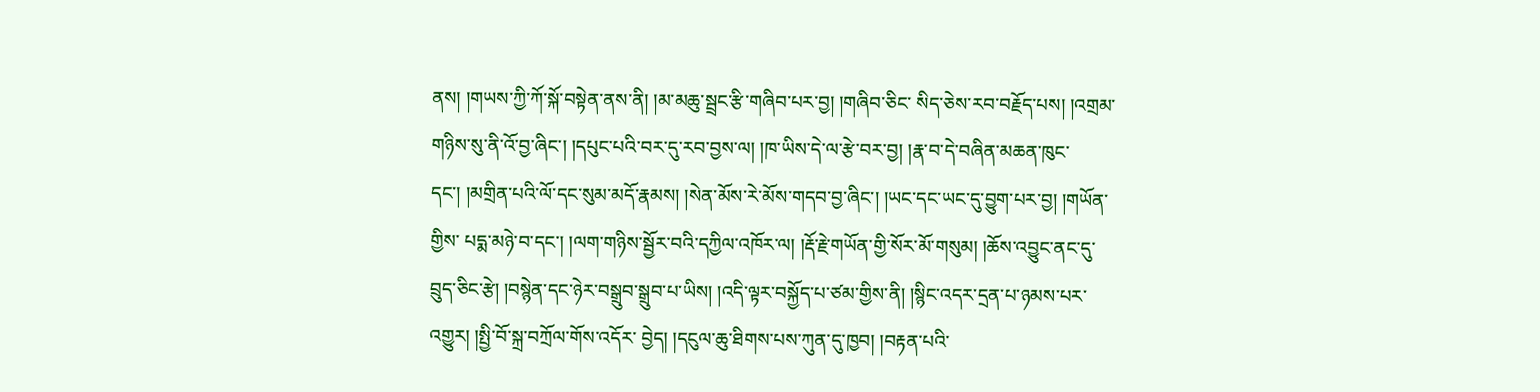ནས། །གཡས་ཀྱི་ཀོ་སྐོ་བསྟེན་ནས་ནི། །མ་མཆུ་སྦྲང་རྩི་གཞིབ་པར་བྱ། །གཞིབ་ཅིང་ སིད་ཅེས་རབ་བརྗོད་པས། །འགྲམ་གཉིས་སུ་ནི་འོ་བྱ་ཞིང་། །དཔུང་པའི་བར་དུ་རབ་བྱས་ལ། །ཁ་ཡིས་དེ་ལ་རྩེ་བར་བྱ། །རྣ་བ་དེ་བཞིན་མཆན་ཁུང་དང་། །མགྲིན་པའི་ལོ་དང་སུམ་མདོ་རྣམས། །སེན་མོས་རེ་མོས་གདབ་བྱ་ཞིང་། །ཡང་དང་ཡང་དུ་བྱུག་པར་བྱ། །གཡོན་གྱིས་ པདྨ་མཉེ་བ་དང་། །ལག་གཉིས་སྦྱོར་བའི་དཀྱིལ་འཁོར་ལ། །རྡོ་རྗེ་གཡོན་གྱི་སོར་མོ་གསུམ། །ཆོས་འབྱུང་ནང་དུ་བྲུད་ཅིང་རྩེ། །བསྙེན་དང་ཉེར་བསྒྲུབ་སྒྲུབ་པ་ཡིས། །འདི་ལྟར་བསྐྱོད་པ་ཙམ་གྱིས་ནི། །སྙིང་འདར་དྲན་པ་ཉམས་པར་འགྱུར། །སྤྱི་བོ་སྐྲ་བཀྲོལ་གོས་འདོར་ བྱེད། །དངུལ་ཆུ་ཐིགས་པས་ཀུན་དུ་ཁྱབ། །བརྟན་པའི་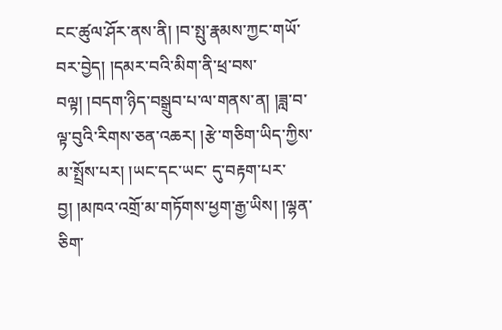ངང་ཚུལ་ཤོར་ནས་ནི། །བ་སྤུ་རྣམས་ཀྱང་གཡོ་བར་བྱེད། །དམར་བའི་མིག་ནི་ཕྲ་བས་བལྟ། །བདག་ཉིད་བསྒྲུབ་པ་ལ་གནས་ན། །ཟླ་བ་ལྟ་བུའི་རིགས་ཅན་འཆར། །རྩེ་གཅིག་ཡིད་ཀྱིས་མ་སྤྲོས་པར། །ཡང་དང་ཡང་ དུ་བརྟག་པར་བྱ། །མཁའ་འགྲོ་མ་གཏོགས་ཕྱག་རྒྱ་ཡིས། །ལྷན་ཅིག་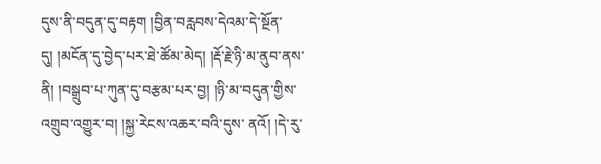དུས་ནི་བདུན་དུ་བརྟག །བྱིན་བརླབས་དེའམ་དེ་སྔོན་དུ། །མངོན་དུ་བྱེད་པར་ཐེ་ཚོམ་མེད། །རྡོ་རྗེ་ཉི་མ་ནུབ་ནས་ནི། །བསྒྲུབ་པ་ཀུན་དུ་བརྩམ་པར་བྱ། །ཉི་མ་བདུན་གྱིས་འགྲུབ་འགྱུར་བ། །སྐྱ་རེངས་འཆར་བའི་དུས་ ནའོ། །དེ་རུ་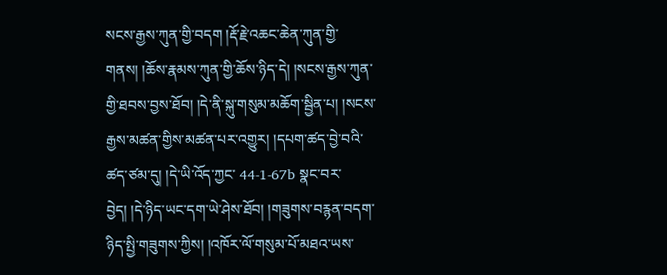སངས་རྒྱས་ཀུན་གྱི་བདག །རྡོ་རྗེ་འཆང་ཆེན་ཀུན་གྱི་གནས། །ཆོས་རྣམས་ཀུན་གྱི་ཆོས་ཉིད་དེ། །སངས་རྒྱས་ཀུན་གྱི་ཐབས་བྱས་ཐོབ། །དེ་ནི་སྐུ་གསུམ་མཆོག་སྦྱིན་པ། །སངས་རྒྱས་མཚན་གྱིས་མཚན་པར་འགྱུར། །དཔག་ཚད་བྱེ་བའི་ཚད་ཙམ་དུ། །དེ་ཡི་འོད་ཀྱང་ 44-1-67b སྣང་བར་བྱེད། །དེ་ཉིད་ཡང་དག་ཡེ་ཤེས་ཐོབ། །གཟུགས་བརྙན་བདག་ཉིད་སྤྱི་གཟུགས་ཀྱིས། །འཁོར་ལོ་གསུམ་པོ་མཐའ་ཡས་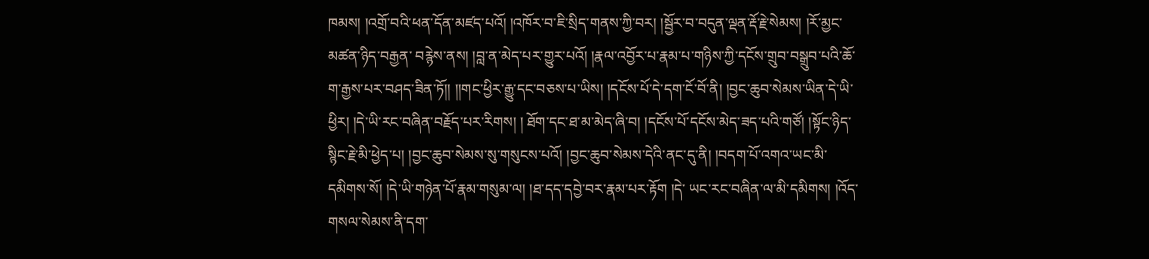ཁམས། །འགྲོ་བའི་ཕན་དོན་མཛད་པའོ། །འཁོར་བ་ཇི་སྲིད་གནས་ཀྱི་བར། །སྦྱོར་བ་བདུན་ལྡན་རྡོ་རྗེ་སེམས། །རོ་མྱང་མཚན་ཉིད་བརྒྱན་ བརྙེས་ནས། །བླ་ན་མེད་པར་གྱུར་པའོ། །རྣལ་འབྱོར་པ་རྣམ་པ་གཉིས་ཀྱི་དངོས་གྲུབ་བསྒྲུབ་པའི་ཆོ་ག་རྒྱས་པར་བཤད་ཟིན་ཏོ།། །།གང་ཕྱིར་རྒྱུ་དང་བཅས་པ་ཡིས། །དངོས་པོ་དེ་དག་ངོ་བོ་ནི། །བྱང་ཆུབ་སེམས་ཡིན་དེ་ཡི་ཕྱིར། །དེ་ཡི་རང་བཞིན་བརྗོད་པར་རིགས། ། ཐོག་དང་ཐ་མ་མེད་ཞི་བ། །དངོས་པོ་དངོས་མེད་ཟད་པའི་གཙོ། །སྟོང་ཉིད་སྙིང་རྗེ་མི་ཕྱེད་པ། །བྱང་ཆུབ་སེམས་སུ་གསུངས་པའོ། །བྱང་ཆུབ་སེམས་དེའི་ནང་དུ་ནི། །བདག་པོ་འགའ་ཡང་མི་དམིགས་སོ། །དེ་ཡི་གཉེན་པོ་རྣམ་གསུམ་ལ། །ཐ་དད་དབྱེ་བར་རྣམ་པར་རྟོག །དེ་ ཡང་རང་བཞིན་ལ་མི་དམིགས། །འོད་གསལ་སེམས་ནི་དག་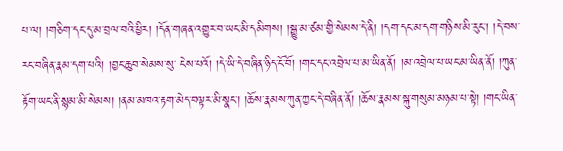པ་ལ། །གཅིག་དང་དུ་མ་བྲལ་བའི་ཕྱིར། །དོན་གཞན་འགྱུར་བ་ཡང་མི་དམིགས། །སྒྱུ་མ་ཙམ་གྱི་སེམས་དེ་ནི། །དག་དང་མ་དག་གཉིས་མི་རུང་། །དེ་བས་རང་བཞིན་རྣམ་དག་པའི། །བྱང་ཆུབ་སེམས་སུ་ ངེས་པའོ། །དེ་ཡི་དེ་བཞིན་ཉིད་ངོ་བོ། །གང་དང་འབྲེལ་པ་མ་ཡིན་ནོ། །མ་འབྲེལ་པ་ཡང་མ་ཡིན་ནོ། །ཀུན་རྟོག་ཡང་ནི་སྙམ་མི་སེམས། །ནམ་མཁའ་རྟག་མེད་བལྟར་མི་སྣང་། །ཆོས་རྣམས་ཀུན་ཀྱང་དེ་བཞིན་ནོ། །ཆོས་རྣམས་སྐུ་གསུམ་མཉམ་པ་སྟེ། །གང་ཡིན་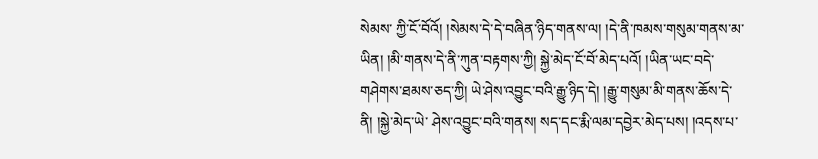སེམས་ ཀྱི་ངོ་བོའོ། །སེམས་དེ་དེ་བཞིན་ཉིད་གནས་ལ། །དེ་ནི་ཁམས་གསུམ་གནས་མ་ཡིན། །མི་གནས་དེ་ནི་ཀུན་བརྟགས་ཀྱི། སྐྱེ་མེད་ངོ་བོ་མེད་པའོ། །ཡིན་ཡང་བདེ་གཤེགས་ཐམས་ཅད་ཀྱི། ཡེ་ཤེས་འབྱུང་བའི་རྒྱུ་ཉིད་དེ། །རྒྱུ་གསུམ་མི་གནས་ཆོས་དེ་ནི། །སྐྱེ་མེད་ཡེ་ ཤེས་འབྱུང་བའི་གནས། སད་དང་རྨི་ལམ་དབྱེར་མེད་པས། །འདས་པ་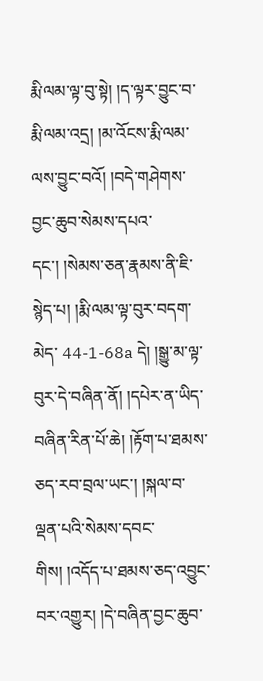རྨི་ལམ་ལྟ་བུ་སྟེ། །ད་ལྟར་བྱུང་བ་རྨི་ལམ་འདྲ། །མ་འོངས་རྨི་ལམ་ལས་བྱུང་བའོ། །བདེ་གཤེགས་བྱང་ཆུབ་སེམས་དཔའ་དང་། །སེམས་ཅན་རྣམས་ནི་ཇི་སྙེད་པ། །རྨི་ལམ་ལྟ་བུར་བདག་མེད་ 44-1-68a དེ། །སྒྱུ་མ་ལྟ་བུར་དེ་བཞིན་ནོ། །དཔེར་ན་ཡིད་བཞིན་རིན་པོ་ཆེ། །རྟོག་པ་ཐམས་ཅད་རབ་བྲལ་ཡང་། །སྐལ་བ་ལྡན་པའི་སེམས་དབང་གིས། །འདོད་པ་ཐམས་ཅད་འབྱུང་བར་འགྱུར། །དེ་བཞིན་བྱང་ཆུབ་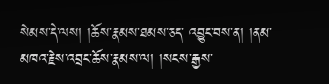སེམས་དེ་ལས། །ཆོས་རྣམས་ཐམས་ཅད་ འབྱུང་བས་ན། །ནམ་མཁའ་རྗེས་འབྲང་ཆོས་རྣམས་ལ། །སངས་རྒྱས་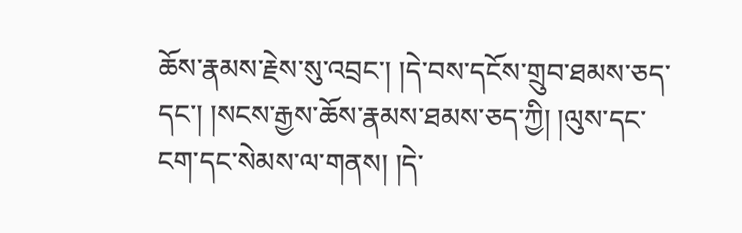ཆོས་རྣམས་རྗེས་སུ་འབྲང་། །དེ་བས་དངོས་གྲུབ་ཐམས་ཅད་དང་། །སངས་རྒྱས་ཆོས་རྣམས་ཐམས་ཅད་ཀྱི། །ལུས་དང་ངག་དང་སེམས་ལ་གནས། །དེ་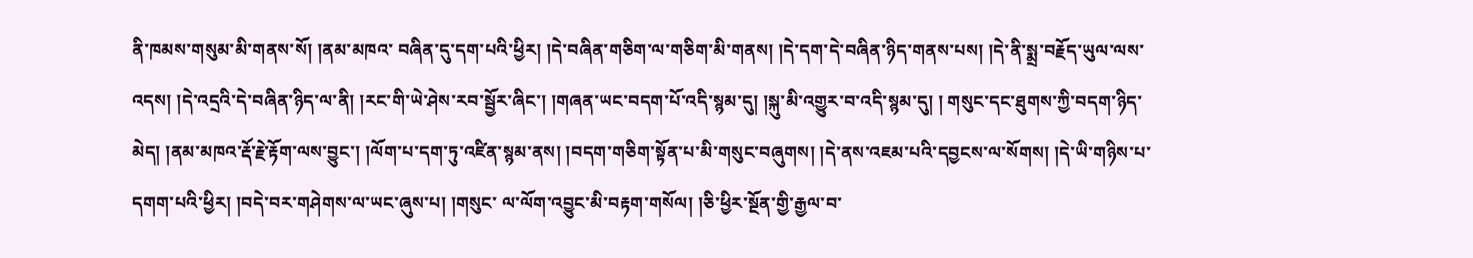ནི་ཁམས་གསུམ་མི་གནས་སོ། །ནམ་མཁའ་ བཞིན་དུ་དག་པའི་ཕྱིར། །དེ་བཞིན་གཅིག་ལ་གཅིག་མི་གནས། །དེ་དག་དེ་བཞིན་ཉིད་གནས་པས། །དེ་ནི་སྨྲ་བརྗོད་ཡུལ་ལས་འདས། །དེ་འདྲའི་དེ་བཞིན་ཉིད་ལ་ནི། །རང་གི་ཡེ་ཤེས་རབ་སྦྱོར་ཞིང་། །གཞན་ཡང་བདག་པོ་འདི་སྙམ་དུ། །སྐུ་མི་འགྱུར་བ་འདི་སྙམ་དུ། ། གསུང་དང་ཐུགས་ཀྱི་བདག་ཉིད་མེད། །ནམ་མཁའ་རྡོ་རྗེ་རྟོག་ལས་བྱུང་། །ལོག་པ་དག་ཏུ་འཛིན་སྙམ་ནས། །བདག་གཅིག་སྟོན་པ་མི་གསུང་བཞུགས། །དེ་ནས་འཇམ་པའི་དབྱངས་ལ་སོགས། །དེ་ཡི་གཉིས་པ་དགག་པའི་ཕྱིར། །བདེ་བར་གཤེགས་ལ་ཡང་ཞུས་པ། །གསུང་ ལ་ལོག་འབྱུང་མི་བརྟག་གསོལ། །ཅི་ཕྱིར་སྔོན་གྱི་རྒྱལ་བ་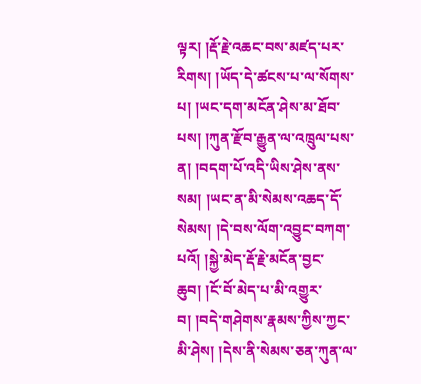ལྟར། །རྡོ་རྗེ་འཆང་བས་མཛད་པར་རིགས། །ཡོད་དེ་ཚངས་པ་ལ་སོགས་པ། །ཡང་དག་མངོན་ཤེས་མ་ཐོབ་པས། །ཀུན་རྫོབ་རྒྱུན་ལ་འཁྲུལ་པས་ན། །བདག་པོ་འདི་ཡིས་ཤེས་ནས་སམ། །ཡང་ན་མི་སེམས་འཆད་དོ་ སེམས། །དེ་བས་ལོག་འབྱུང་བཀག་པའོ། །སྐྱེ་མེད་རྡོ་རྗེ་མངོན་བྱང་ཆུབ། །ངོ་བོ་མེད་པ་མི་འགྱུར་བ། །བདེ་གཤེགས་རྣམས་ཀྱིས་ཀྱང་མི་ཤེས། །དེས་ནི་སེམས་ཅན་ཀུན་ལ་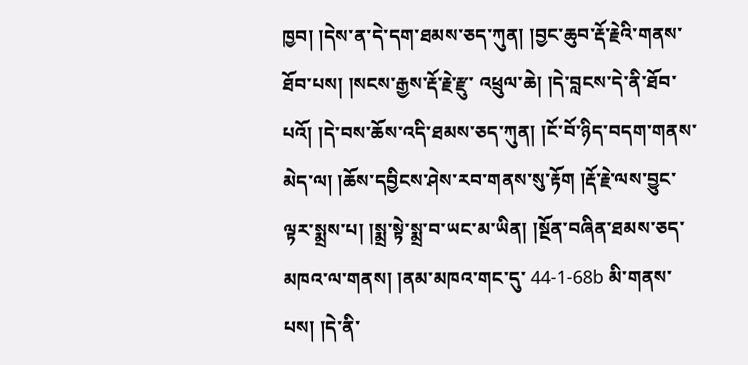ཁྱབ། །དེས་ན་དེ་དག་ཐམས་ཅད་ཀུན། །བྱང་ཆུབ་རྡོ་རྗེའི་གནས་ཐོབ་པས། །སངས་རྒྱས་རྡོ་རྗེ་རྫུ་ འཕྲུལ་ཆེ། །དེ་བླངས་དེ་ནི་ཐོབ་པའོ། །དེ་བས་ཆོས་འདི་ཐམས་ཅད་ཀུན། །ངོ་བོ་ཉིད་བདག་གནས་མེད་ལ། །ཆོས་དབྱིངས་ཤེས་རབ་གནས་སུ་རྟོག །རྡོ་རྗེ་ལས་བྱུང་ལྟར་སྨྲས་པ། །སྨྲ་སྟེ་སྨྲ་བ་ཡང་མ་ཡིན། །སྔོན་བཞིན་ཐམས་ཅད་མཁའ་ལ་གནས། །ནམ་མཁའ་གང་དུ་ 44-1-68b མི་གནས་པས། །དེ་ནི་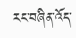རང་བཞིན་འོད་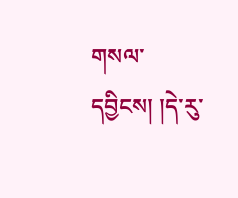གསལ་དབྱིངས། །དེ་རུ་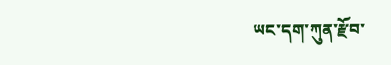ཡང་དག་ཀུན་རྫོབ་